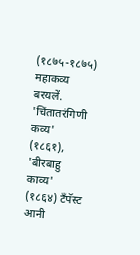(१८७५-१८७५) महाकव्य बरयलें. 'चिंतातरंगिणी कव्य' (१८६१), 'बीरबाहु काव्य' (१८६४) टँपॅस्ट आनी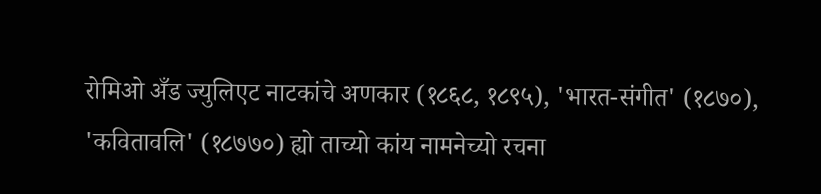रोमिओ अँड ज्युलिएट नाटकांचे अणकार (१८६८, १८९५), 'भारत-संगीत' (१८७०), 'कवितावलि' (१८७७०) ह्यो ताच्यो कांय नामनेच्यो रचना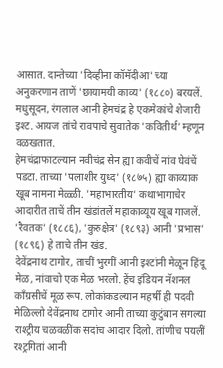आसात. दान्तेच्या 'दिव्हीना कॉमॅदीआ' च्या अनुकरणान ताणें 'छायामयी काव्य' (१८८०) बरयलें. मधुसूदन, रंगलाल आनी हेमचंद्र हे एकमेकांचे शेजारी इश्ट. आयज तांचे रावपाचे सुवातेक 'कवितीर्थ' म्हणून वळखतात.
हेमचंद्राफाटल्यान नवीचंद्र सेन ह्या कवीचें नांव घेवंचें पडटा. ताच्या 'पलाशीर युध्द' (१८७५) ह्या काव्याक खूब नामना मेळ्ळी. 'महाभारतीय' कथाभागाचेर आदारीत ताचें तीन खंडांतलें महाकाव्यूय खूब गाजलें. 'रैवतक' (१८८६), 'कुरुक्षेत्र' (१८९३) आनी 'प्रभास' (१८९६) हे ताचे तीन खंड.
देवेंद्रनाथ टागोर, ताचीं भुरगीं आनी इश्टांनी मेळून हिंदू मेळ, नांवाचो एक मेळ भरलो. हेंच इंडियन नॅशनल काँग्रसीचें मूळ रूप. लोकांकडल्यान महर्षी ही पदवी मेळिल्लो देवेंद्रनाथ टागोर आनी ताच्या कुटुंबान सगल्या राश्ट्रीय चळवळींक सदांच आदार दिलो. तांणीच पयलीं रश्ट्रगितां आनी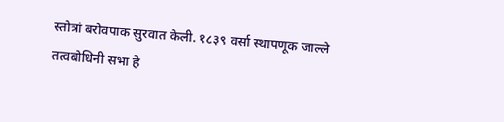स्तोत्रां बरोवपाक सुरवात केली. १८३९ वर्सा स्थापणूक जाल्ले तत्वबोधिनी सभा हे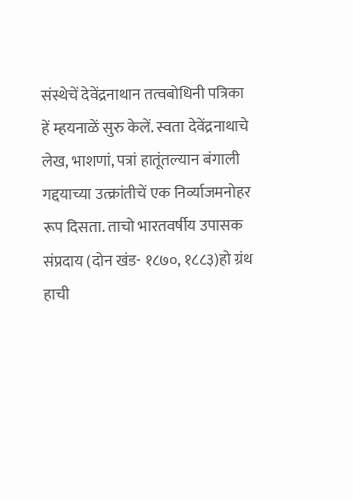संस्थेचें देवेंद्रनाथान तत्वबोधिनी पत्रिका हें म्हयनाळें सुरु केलें. स्वता देवेंद्रनाथाचे लेख, भाशणां, पत्रां हातूंतल्यान बंगाली गद्दयाच्या उत्क्रांतीचें एक निर्व्याजमनोहर रूप दिसता. ताचो भारतवर्षीय उपासक संप्रदाय (दोन खंड- १८७०, १८८३)हो ग्रंथ हाची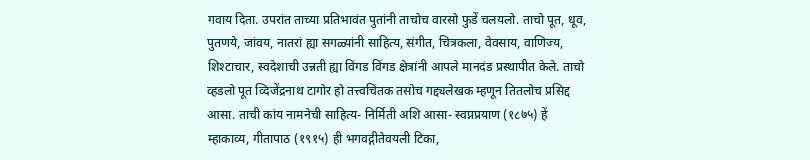गवाय दिता. उपरांत ताच्या प्रतिभावंत पुतांनी ताचोच वारसो फुडें चलयलो. ताचो पूत, धूव, पुतणये, जांवय, नातरां ह्या सगळ्यांनी साहित्य, संगीत, चित्रकला, वेवसाय, वाणिज्य, शिश्टाचार, स्वदेशाची उन्नती ह्या विंगड विंगड क्षेत्रांनी आपले मानदंड प्रस्थापीत केले. ताचो व्हडलो पूत व्दिजेंद्रनाथ टागोर हो तत्त्वचिंतक तसोच गद्द्यलेखक म्हणून तितलोच प्रसिद्द आसा. ताची कांय नामनेची साहित्य- निर्मिती अशि आसा- स्वप्नप्रयाण (१८७५) हें म्हाकाव्य, गीतापाठ (१९१५) ही भगवद्गीतेवयली टिका,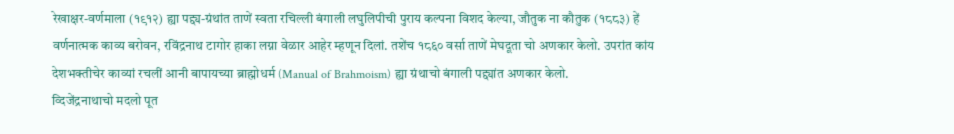रेखाक्षर-वर्णमाला (१९१२) ह्या पद्द्य-ग्रंथांत ताणें स्वता रचिल्ली बंगाली लघुलिपीची पुराय कल्पना विशद केल्या, जौतुक ना कौतुक (१८८३) हें वर्णनात्मक काव्य बरोवन, रविंद्रनाथ टागोर हाका लग्ना वेळार आहेर म्हणून दिलां. तशेंच १८६० वर्सा ताणें मेघदूता चो अणकार केलो. उपरांत कांय देशभक्तीचेर काव्यां रचलीं आनी बापायच्या ब्राह्मोधर्म (Manual of Brahmoism) ह्या ग्रंथाचो बंगाली पद्द्यांत अणकार केलो.
व्दिजेंद्रनाथाचो मदलो पूत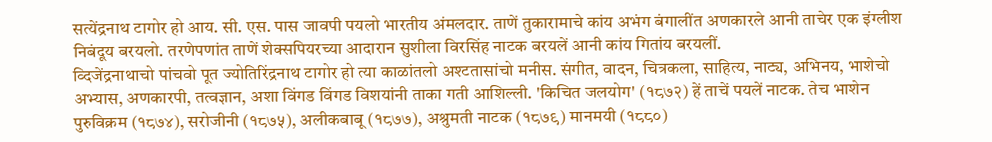सत्येंद्रनाथ टागोर हो आय. सी. एस. पास जावपी पयलो भारतीय अंमलदार. ताणें तुकारामाचे कांय अभंग बंगालींत अणकारले आनी ताचेर एक इंग्लीश निबंदूय बरयलो. तरणेपणांत ताणें शेक्सपियरच्या आदारान सुशीला विरसिंह नाटक बरयलें आनी कांय गितांय बरयलीं.
व्दिजेंद्रनाथाचो पांचवो पूत ज्योतिरिंद्रनाथ टागोर हो त्या काळांतलो अश्टतासांचो मनीस. संगीत, वादन, चित्रकला, साहित्य, नाट्य, अभिनय, भाशेचो अभ्यास, अणकारपी, तत्वज्ञान, अशा विंगड विंगड विशयांनी ताका गती आशिल्ली. 'किचित जलयोग' (१८७२) हें ताचें पयलें नाटक. तेच भाशेन पुरुविक्रम (१८७४), सरोजीनी (१८७५), अलीकबाबू (१८७७), अश्रुमती नाटक (१८७९) मानमयी (१८८०)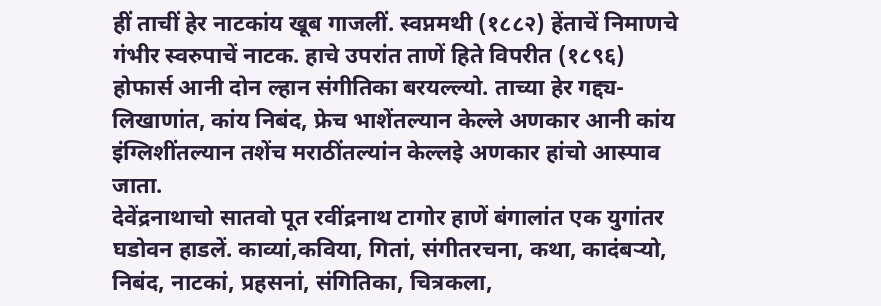हीं ताचीं हेर नाटकांय खूब गाजलीं. स्वप्नमथी (१८८२) हेंताचें निमाणचे गंभीर स्वरुपाचें नाटक. हाचे उपरांत ताणें हिते विपरीत (१८९६) होफार्स आनी दोन ल्हान संगीतिका बरयल्ल्यो. ताच्या हेर गद्द्य-लिखाणांत, कांय निबंद, फ्रेच भाशेंतल्यान केल्ले अणकार आनी कांय इंग्लिशींतल्यान तशेंच मराठींतल्यांन केल्लइे अणकार हांचो आस्पाव जाता.
देवेंद्रनाथाचो सातवो पूत रवींद्रनाथ टागोर हाणें बंगालांत एक युगांतर घडोवन हाडलें. काव्यां,कविया, गितां, संगीतरचना, कथा, कादंबऱ्यो, निबंद, नाटकां, प्रहसनां, संगितिका, चित्रकला,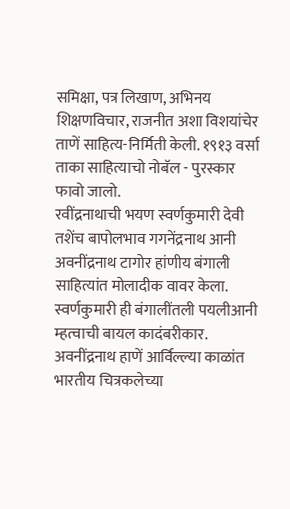समिक्षा, पत्र लिखाण, अभिनय शिक्षणविचार, राजनीत अशा विशयांचेर ताणें साहित्य-निर्मिती केली. १९१३ वर्सा ताका साहित्याचो नोबॅल - पुरस्कार फावो जालो.
रवींद्रनाथाची भयण स्वर्णकुमारी देवी तशेंच बापोलभाव गगनेंद्रनाथ आनी अवनींद्रनाथ टागोर हांणीय बंगाली साहित्यांत मोलादीक वावर केला. स्वर्णकुमारी ही बंगालींतली पयलीआनी म्हत्वाची बायल कादंबरीकार. अवनींद्रनाथ हाणें आर्विल्ल्या काळांत भारतीय चित्रकलेच्या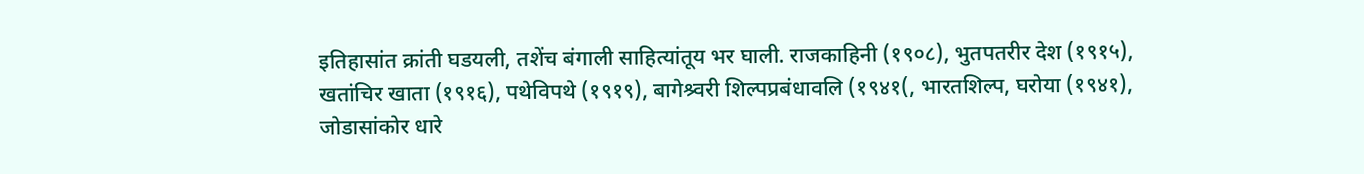इतिहासांत क्रांती घडयली, तशेंच बंगाली साहित्यांतूय भर घाली. राजकाहिनी (१९०८), भुतपतरीर देश (१९१५), खतांचिर खाता (१९१६), पथेविपथे (१९१९), बागेश्र्वरी शिल्पप्रबंधावलि (१९४१(, भारतशिल्प, घरोया (१९४१), जोडासांकोर धारे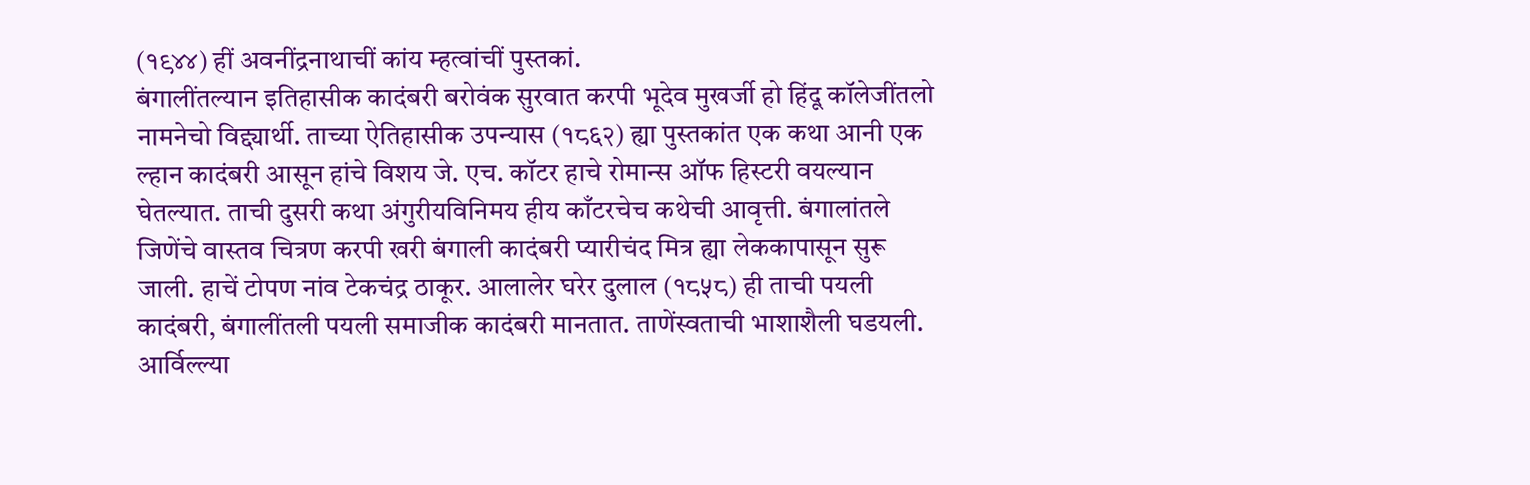(१९४४) हीं अवनींद्रनाथाचीं कांय म्हत्वांचीं पुस्तकां.
बंगालींतल्यान इतिहासीक कादंबरी बरोवंक सुरवात करपी भूदेव मुखर्जी हो हिंदू कॉलेजींतलो नामनेचो विद्द्यार्थी. ताच्या ऐतिहासीक उपन्यास (१८६२) ह्या पुस्तकांत एक कथा आनी एक ल्हान कादंबरी आसून हांचे विशय जे. एच. कॉटर हाचे रोमान्स ऑफ हिस्टरी वयल्यान घेतल्यात. ताची दुसरी कथा अंगुरीयविनिमय हीय काँटरचेच कथेची आवृत्ती. बंगालांतले जिणेंचे वास्तव चित्रण करपी खरी बंगाली कादंबरी प्यारीचंद मित्र ह्या लेककापासून सुरू जाली. हाचें टोपण नांव टेकचंद्र ठाकूर. आलालेर घरेर दुलाल (१८५८) ही ताची पयली कादंबरी, बंगालींतली पयली समाजीक कादंबरी मानतात. ताणेंस्वताची भाशाशैली घडयली.
आर्विल्ल्या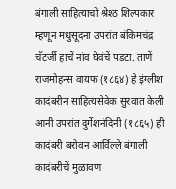बंगाली साहित्याचो श्रेश्ठ शिल्पकार म्हणून मधुसूदना उपरांत बंकिमचंद्र चॅटर्जी हाचें नांव घेवंचें पडटा. ताणें राजमोहन्स वायफ (१८६४) हे इंग्लीश कादंबरीन साहित्यसेवेक सुरवात केली आनी उपरांत दुर्गेशनंदिनी (१८६५) ही कादंबरी बरोवन आर्विल्ले बंगाली कादंबरीचें मुळावण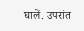घालें. उपरांत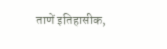ताणें इतिहासीक,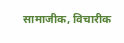सामाजीक, विचारीक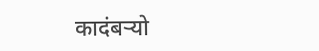कादंबऱ्यो